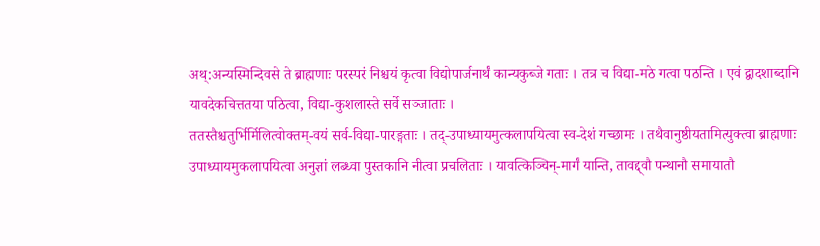अथ्:अन्यस्मिन्दिवसे ते ब्राह्मणाः परस्परं निश्चयं कृत्वा विद्योपार्जनार्थं कान्यकुब्जे गताः । तत्र च विद्या-मठे गत्वा पठन्ति । एवं द्वादशाब्दानि यावदेकचित्ततया पठित्वा, विद्या-कुशलास्ते सर्वे सञ्जाताः ।
ततस्तैश्चतुर्भिर्मिलित्वोक्तम्-वयं सर्व-विद्या-पारङ्गताः । तद्-उपाध्यायमुत्कलापयित्वा स्व-देशं गच्छामः । तथैवानुष्ठीयतामित्युक्त्वा ब्राह्मणाः उपाध्यायमुकलापयित्वा अनुज्ञां लब्ध्वा पुस्तकानि नीत्वा प्रचलिताः । यावत्किञ्चिन्-मार्गं यान्ति, तावद्द्वौ पन्थानौ समायातौ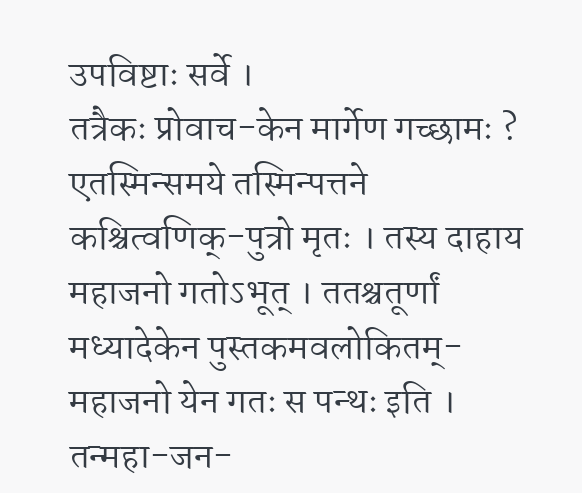उपविष्टाः सर्वे ।
तत्रैकः प्रोवाच-केन मार्गेण गच्छामः ?
एतस्मिन्समये तस्मिन्पत्तने कश्चित्वणिक्-पुत्रो मृतः । तस्य दाहाय महाजनो गतोऽभूत् । ततश्चतूर्णां मध्यादेकेन पुस्तकमवलोकितम्-महाजनो येन गतः स पन्थः इति । तन्महा-जन-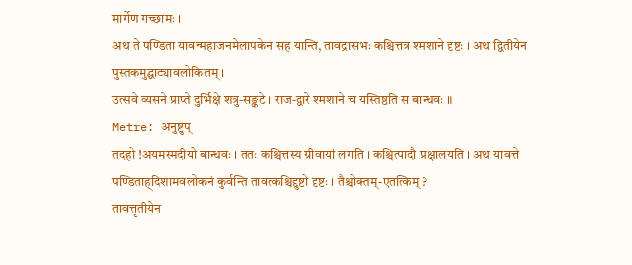मार्गेण गच्छामः ।
अथ ते पण्डिता यावन्महाजनमेलापकेन सह यान्ति, तावद्रासभः कश्चित्तत्र श्मशाने दृष्टः । अथ द्वितीयेन पुस्तकमुद्घाट्यावलोकितम् ।
उत्सवे व्यसने प्राप्ते दुर्भिक्षे शत्रु-सङ्कटे । राज-द्वारे श्मशाने च यस्तिष्ठति स बान्धवः ॥
Metre: अनुष्टुप्
तदहो !अयमस्मदीयो बान्धवः । ततः कश्चित्तस्य ग्रीवायां लगति । कश्चित्पादौ प्रक्षालयति । अथ यावत्ते पण्डिताह्दिशामवलोकनं कुर्वन्ति तावत्कश्चिद्दुष्टो दृष्टः । तैश्चोक्तम्-एतत्किम् ?
तावत्तृतीयेन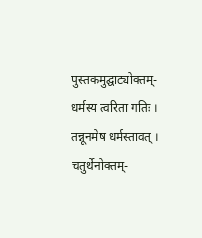पुस्तकमुद्घाट्योक्तम्-धर्मस्य त्वरिता गतिः । तन्नूनमेष धर्मस्तावत् ।
चतुर्थेनोक्तम्-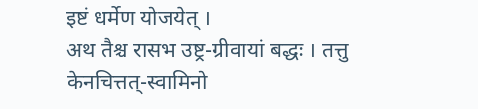इष्टं धर्मेण योजयेत् ।
अथ तैश्च रासभ उष्ट्र-ग्रीवायां बद्धः । तत्तु केनचित्तत्-स्वामिनो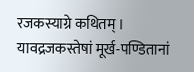रजकस्याग्रे कथितम् । यावद्रजकस्तेषां मूर्ख-पण्डितानां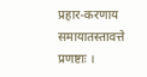प्रहार-करणाय समायातस्तावत्ते प्रणष्टाः ।